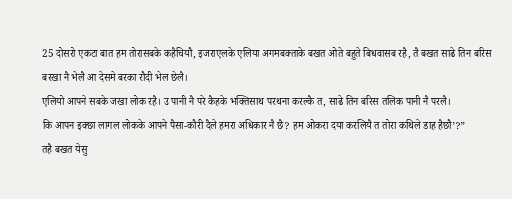25 दोसरो एकटा बात हम तोरासबके कहैचियौ, इजराएलके एलिया अगमबक्ताके बखत ओते बहुते बिधवासब रहै, तै बखत साढे तिन बरिस बरखा नै भेलै आ देसमे बरका रौदी भेल छेलै।
एलियो आपने सबके जखा लोक रहै। उ पानी नै परे कैहके भक्तिसाथ परथना करल्कै त, साढे तिन बरिस तलिक पानी नै परलै।
कि आपन इक्छा लागल लोकके आपने पैसा-कौरी दैले हमरा अधिकार नै छै? हम ओकरा दया करलियै त तोरा कथिले डाह हैछौ’?”
तहै बखत येसु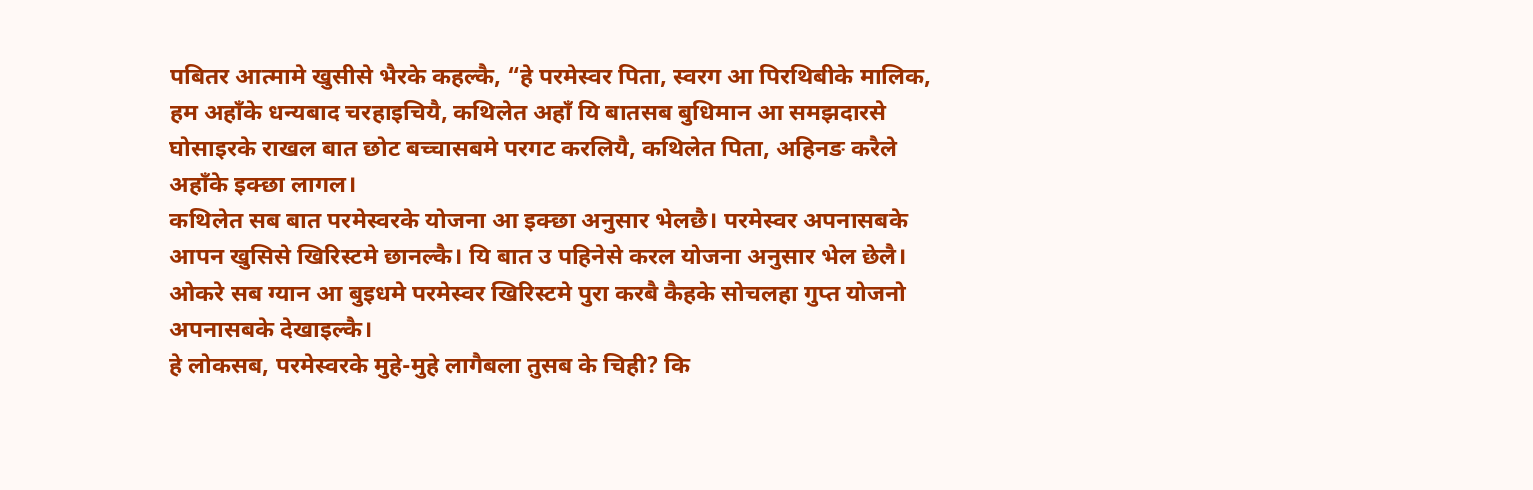पबितर आत्मामे खुसीसे भैरके कहल्कै, “हे परमेस्वर पिता, स्वरग आ पिरथिबीके मालिक, हम अहाँके धन्यबाद चरहाइचियै, कथिलेत अहाँ यि बातसब बुधिमान आ समझदारसे घोसाइरके राखल बात छोट बच्चासबमे परगट करलियै, कथिलेत पिता, अहिनङ करैले अहाँके इक्छा लागल।
कथिलेत सब बात परमेस्वरके योजना आ इक्छा अनुसार भेलछै। परमेस्वर अपनासबके आपन खुसिसे खिरिस्टमे छानल्कै। यि बात उ पहिनेसे करल योजना अनुसार भेल छेलै।
ओकरे सब ग्यान आ बुइधमे परमेस्वर खिरिस्टमे पुरा करबै कैहके सोचलहा गुप्त योजनो अपनासबके देखाइल्कै।
हे लोकसब, परमेस्वरके मुहे-मुहे लागैबला तुसब के चिही? कि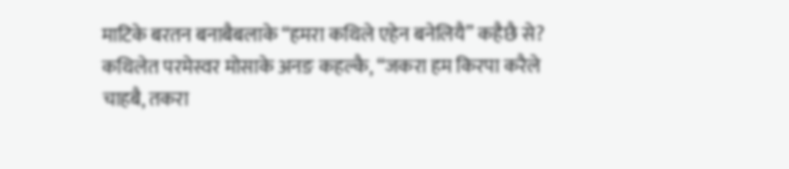माटिके बरतन बनाबैबलाके “हमरा कथिले एहेन बनेलियै” कहैछै से?
कथिलेत परमेस्वर मोसाके अनङ कहल्कै, “जकरा हम किरपा करैले चाहबै, तकरा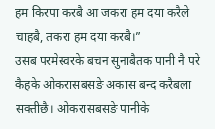हम किरपा करबै आ जकरा हम दया करैले चाहबै, तकरा हम दया करबै।”
उसब परमेस्वरके बचन सुनाबैतक पानी नै परे कैहके ओकरासबसङे अकास बन्द करैबला सक्तीछै। ओकरासबसङे पानीके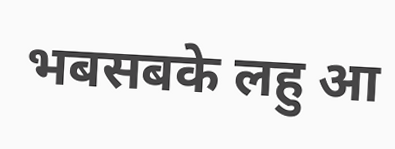भबसबके लहु आ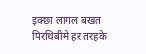इक्छा लागल बखत पिरथिबीमे हर तरहके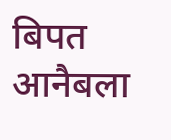बिपत आनैबला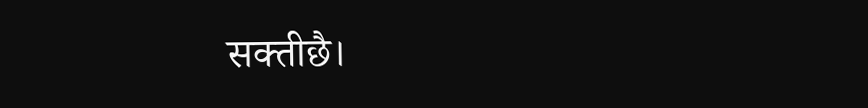सक्तीछै।